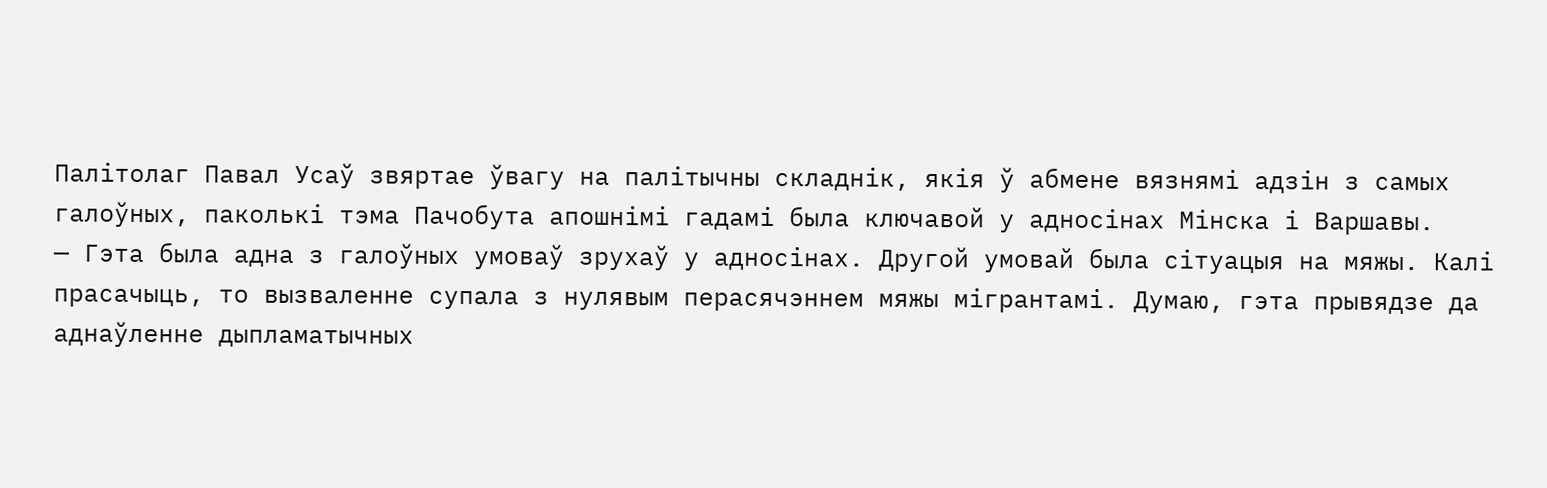Палітолаг Павал Усаў звяртае ўвагу на палітычны складнік, якія ў абмене вязнямі адзін з самых галоўных, паколькі тэма Пачобута апошнімі гадамі была ключавой у адносінах Мінска і Варшавы.
— Гэта была адна з галоўных умоваў зрухаў у адносінах. Другой умовай была сітуацыя на мяжы. Калі прасачыць, то вызваленне супала з нулявым перасячэннем мяжы мігрантамі. Думаю, гэта прывядзе да аднаўленне дыпламатычных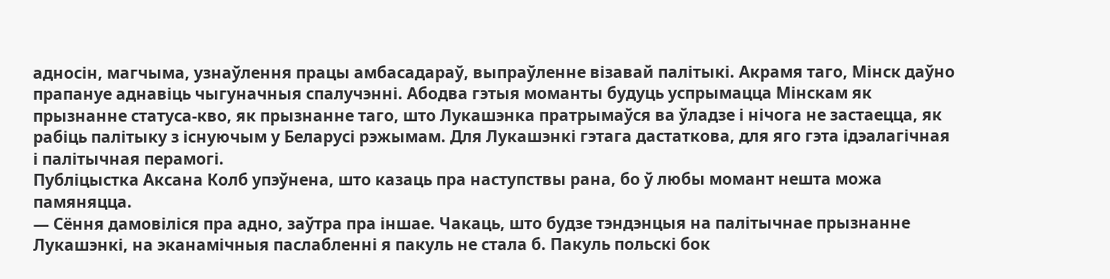адносін, магчыма, узнаўлення працы амбасадараў, выпраўленне візавай палітыкі. Акрамя таго, Мінск даўно прапануе аднавіць чыгуначныя спалучэнні. Абодва гэтыя моманты будуць успрымацца Мінскам як прызнанне статуса-кво, як прызнанне таго, што Лукашэнка пратрымаўся ва ўладзе і нічога не застаецца, як рабіць палітыку з існуючым у Беларусі рэжымам. Для Лукашэнкі гэтага дастаткова, для яго гэта ідэалагічная і палітычная перамогі.
Публіцыстка Аксана Колб упэўнена, што казаць пра наступствы рана, бо ў любы момант нешта можа памяняцца.
— Сёння дамовіліся пра адно, заўтра пра іншае. Чакаць, што будзе тэндэнцыя на палітычнае прызнанне Лукашэнкі, на эканамічныя паслабленні я пакуль не стала б. Пакуль польскі бок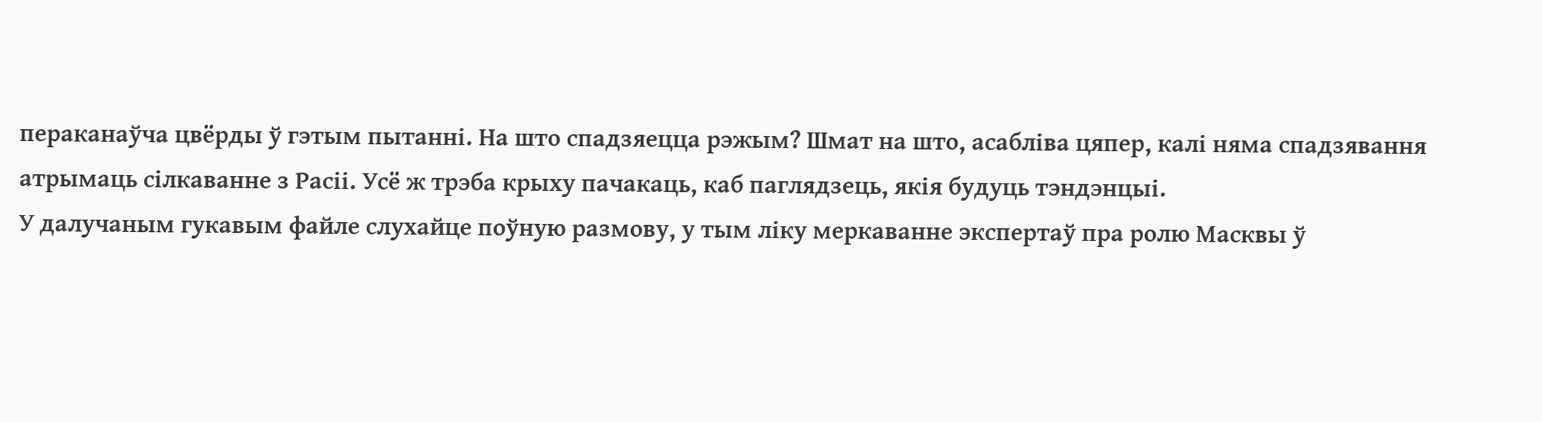пераканаўча цвёрды ў гэтым пытанні. На што спадзяецца рэжым? Шмат на што, асабліва цяпер, калі няма спадзявання атрымаць сілкаванне з Расіі. Усё ж трэба крыху пачакаць, каб паглядзець, якія будуць тэндэнцыі.
У далучаным гукавым файле слухайце поўную размову, у тым ліку меркаванне экспертаў пра ролю Масквы ў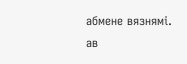абмене вязнямі.
ав